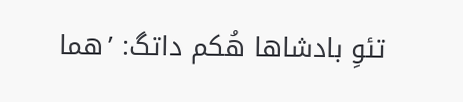تئوِ بادشاها هُکم داتگ: ’هما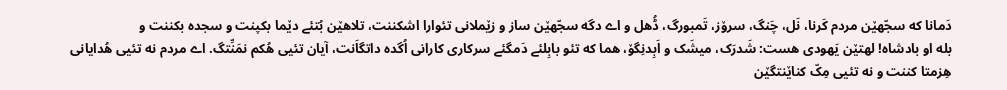دَمانا که سجّهێن مردم کَرنا، نَل، چَنگ، سرۆز، تَمبورگ، ڈُهل و اے دگه سجّهێن ساز و زێملانی تئوارا اشکننت، تلاهێن بُتئے دێما بکپنت و سجده بکننت و
بله او بادشاه! لهتێن یَهودی هست: شَدرَک، میشَک و اَبِدنِگۆ، هما که تئو بابِلئے دَمگئے سرکاری کارانی اُگده داتگاَنت، آیان تئیی هُکم نمَنِّتگ. اے مردم نه تئیی هُدایانی هِزمتا کننت و نه تئیی مِکّ کناێنتگێن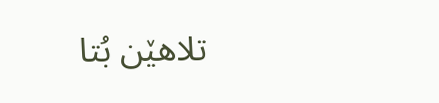تلاهێن بُتا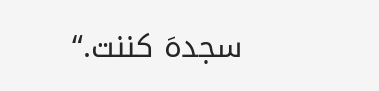سجدهَ کننت.“